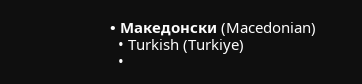• Македонски (Macedonian)
  • Turkish (Turkiye)
  •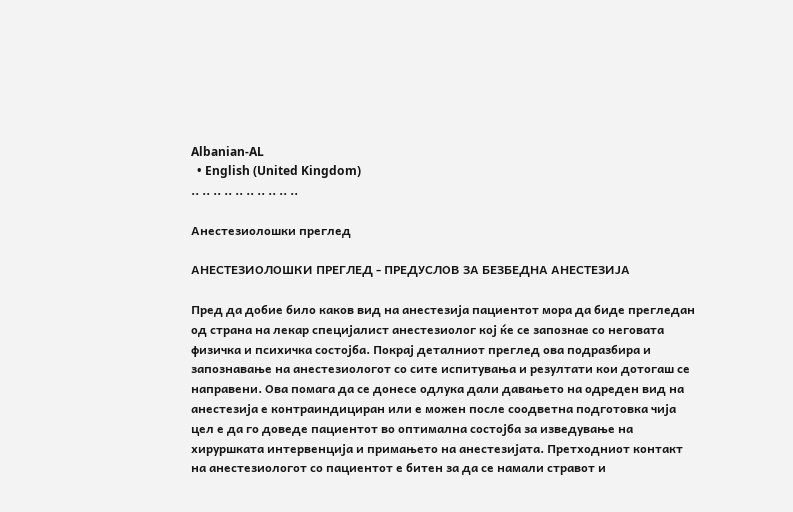Albanian-AL
  • English (United Kingdom)
.. .. .. .. .. .. .. .. .. ..

Анестезиолошки преглед

АНЕСТЕЗИОЛОШКИ ПРЕГЛЕД - ПРЕДУСЛОВ ЗА БЕЗБЕДНА АНЕСТЕЗИЈА

Пред да добие било каков вид на анестезија пациентот мора да биде прегледан од страна на лекар специјалист анестезиолог кој ќе се запознае со неговата физичка и психичка состојба. Покрај деталниот преглед ова подразбира и запознавање на анестезиологот со сите испитувања и резултати кои дотогаш се направени. Ова помага да се донесе одлука дали давањето на одреден вид на анестезија е контраиндициран или е можен после соодветна подготовка чија цел е да го доведе пациентот во оптимална состојба за изведување на хируршката интервенција и примањето на анестезијата. Претходниот контакт на анестезиологот со пациентот е битен за да се намали стравот и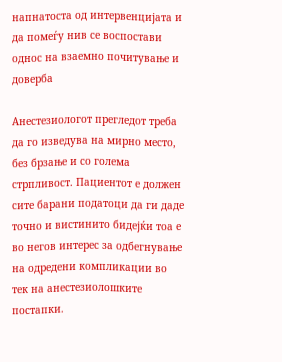напнатоста од интервенцијата и да помеѓу нив се воспостави однос на взаемно почитување и доверба

Анестезиологот прегледот треба да го изведува на мирно место, без брзање и со голема стрпливост. Пациентот е должен сите барани податоци да ги даде точно и вистинито бидејќи тоа е во негов интерес за одбегнување на одредени компликации во тек на анестезиолошките постапки.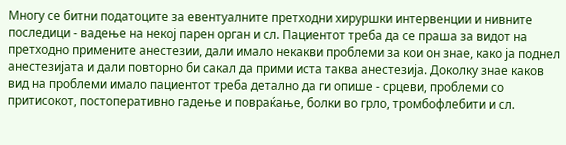Многу се битни податоците за евентуалните претходни хируршки интервенции и нивните последици - вадење на некој парен орган и сл. Пациентот треба да се праша за видот на претходно примените анестезии, дали имало некакви проблеми за кои он знае, како ја поднел анестезијата и дали повторно би сакал да прими иста таква анестезија. Доколку знае каков вид на проблеми имало пациентот треба детално да ги опише - срцеви, проблеми со притисокот, постоперативно гадење и повраќање, болки во грло, тромбофлебити и сл.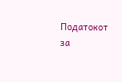Податокот за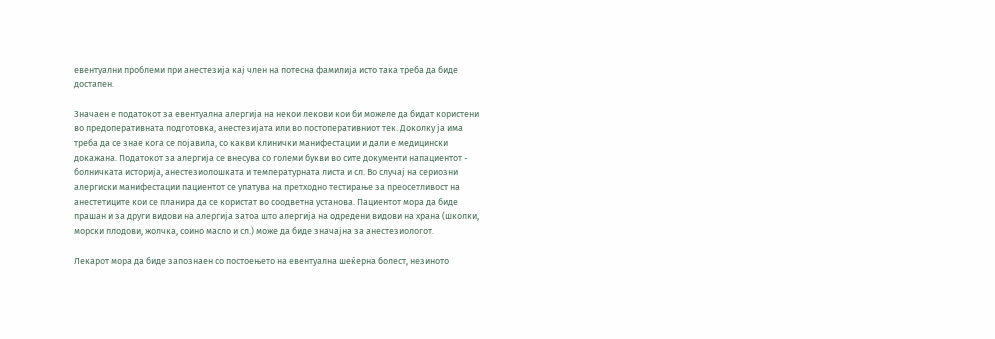евентуални проблеми при анестезија кај член на потесна фамилија исто така треба да биде достапен.

Значаен е податокот за евентуална алергија на некои лекови кои би можеле да бидат користени во предоперативната подготовка, анестезијата или во постоперативниот тек. Доколку ја има треба да се знае кога се појавила, со какви клинички манифестации и дали е медицински докажана. Податокот за алергија се внесува со големи букви во сите документи напациентот - болничката историја, анестезиолошката и температурната листа и сл. Во случај на сериозни алергиски манифестации пациентот се упатува на претходно тестирање за преосетливост на анестетиците кои се планира да се користат во соодветна установа. Пациентот мора да биде прашан и за други видови на алергија затоа што алергија на одредени видови на храна (школки, морски плодови, жолчка, соино масло и сл.) може да биде значајна за анестезиологот.

Лекарот мора да биде запознаен со постоењето на евентуална шеќерна болест, незиното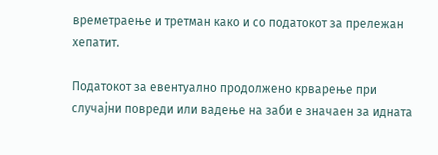времетраење и третман како и со податокот за прележан хепатит.

Податокот за евентуално продолжено крварење при случајни повреди или вадење на заби е значаен за идната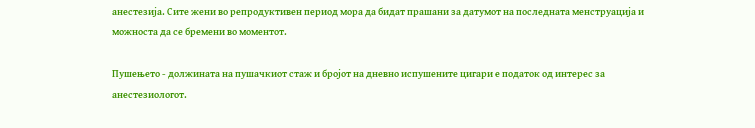анестезија. Сите жени во репродуктивен период мора да бидат прашани за датумот на последната менструација и можноста да се бремени во моментот.

Пушењето - должината на пушачкиот стаж и бројот на дневно испушените цигари е податок од интерес за анестезиологот.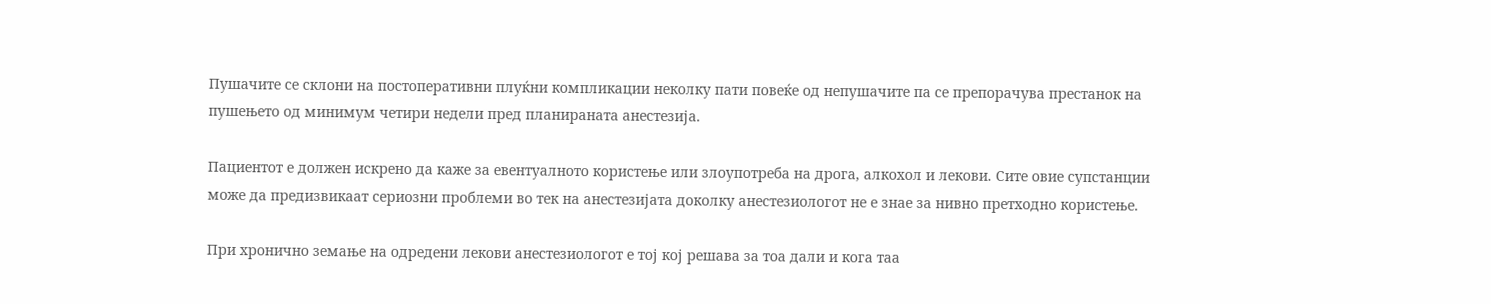Пушачите се склони на постоперативни плуќни компликации неколку пати повеќе од непушачите па се препорачува престанок на пушењето од минимум четири недели пред планираната анестезија.

Пациентот е должен искрено да каже за евентуалното користење или злоупотреба на дрога, алкохол и лекови. Сите овие супстанции може да предизвикаат сериозни проблеми во тек на анестезијата доколку анестезиологот не е знае за нивно претходно користење.

При хронично земање на одредени лекови анестезиологот е тој кој решава за тоа дали и кога таа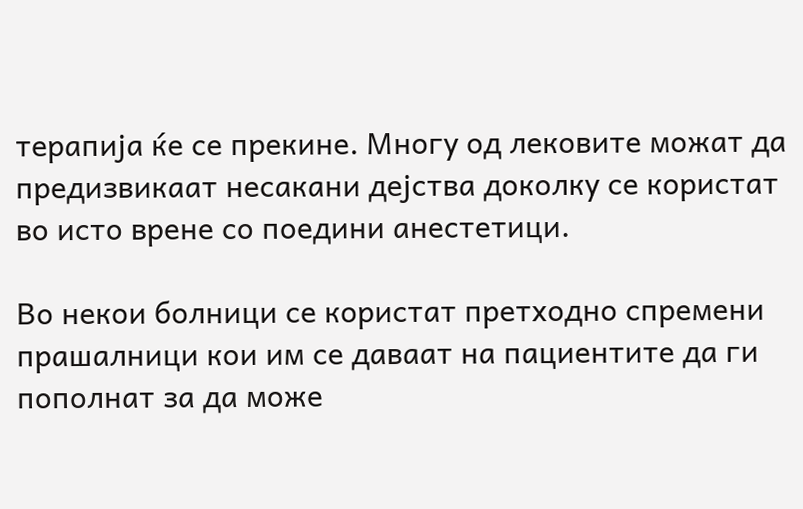терапија ќе се прекине. Многу од лековите можат да предизвикаат несакани дејства доколку се користат во исто врене со поедини анестетици.

Во некои болници се користат претходно спремени прашалници кои им се даваат на пациентите да ги пополнат за да може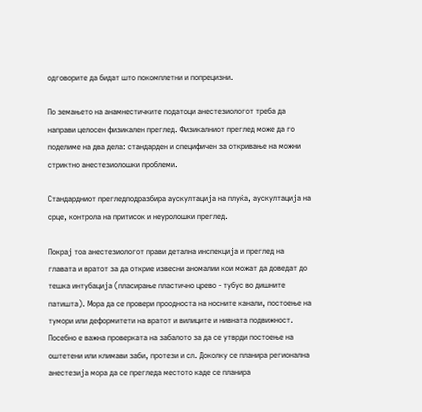одговорите да бидат што покомплетни и попрецизни.

По земањето на анамнестичките податоци анестезиологот треба да направи целосен физикален преглед. Физикалниот преглед може да го поделиме на два дела: стандарден и специфичен за откривање на можни стриктно анестезиолошки проблеми.

Стандардниот прегледподразбира аускултација на плуќа, аускултација на срце, контрола на притисок и неуролошки преглед.

Покрај тоа анестезиологот прави детална инспекција и преглед на главата и вратот за да открие извесни аномалии кои можат да доведат до тешка интубација (пласирање пластично црево - тубус во дишните патишта). Мора да се провери проодноста на носните канали, постоење на тумори или деформитети на вратот и вилиците и нивната подвижност. Посебно е важна проверката на забалото за да се утврди постоење на оштетени или климави заби, протези и сл. Доколку се планира регионална анестезија мора да се прегледа местото каде се планира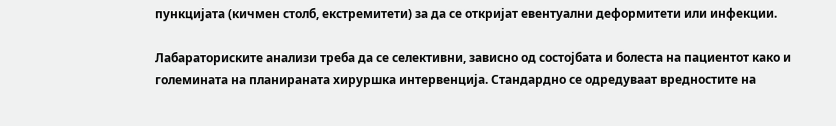пункцијата (кичмен столб, екстремитети) за да се откријат евентуални деформитети или инфекции.

Лабараториските анализи треба да се селективни, зависно од состојбата и болеста на пациентот како и големината на планираната хируршка интервенција. Стандардно се одредуваат вредностите на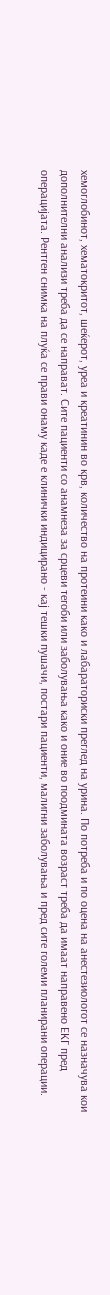хемоглобинот, хематокритот, шеќерот, уреа и креатинин во крв, количество на протеини како и лабараториски преглед на урина. По потреба и по оцена на анестезиологот се назначува кои дополнителни анализи треба да се направат. Сите пациенти со анамнеза за срцеви тегоби или заболувања како и оние во поодмината возраст треба да имаат направено ЕКГ пред операцијата. Рентген снимка на плуќа се прави онаму каде е клинички индицирано - кај тешки пушачи, постари пациенти, малигни заболувања и пред сите големи планирани операции.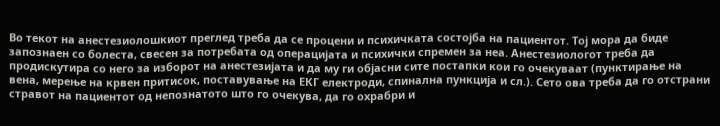Во текот на анестезиолошкиот преглед треба да се процени и психичката состојба на пациентот. Тој мора да биде запознаен со болеста, свесен за потребата од операцијата и психички спремен за неа. Анестезиологот треба да продискутира со него за изборот на анестезијата и да му ги објасни сите постапки кои го очекуваат (пунктирање на вена, мерење на крвен притисок, поставување на ЕКГ електроди, спинална пункција и сл.). Сето ова треба да го отстрани стравот на пациентот од непознатото што го очекува, да го охрабри и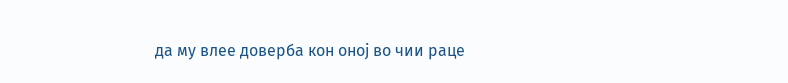да му влее доверба кон оној во чии раце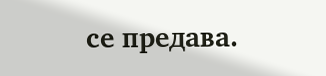се предава.